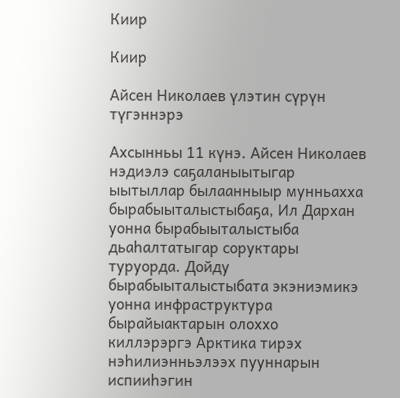Киир

Киир

Айсен Николаев үлэтин сүрүн түгэннэрэ

Ахсынньы 11 күнэ. Айсен Николаев нэдиэлэ саҕаланыытыгар ыытыллар былаанныыр мунньахха бырабыыталыстыбаҕа, Ил Дархан уонна бырабыыталыстыба дьаһалтатыгар соруктары туруорда. Дойду бырабыыталыстыбата экэниэмикэ уонна инфраструктура бырайыактарын олоххо киллэрэргэ Арктика тирэх нэһилиэнньэлээх пууннарын испииһэгин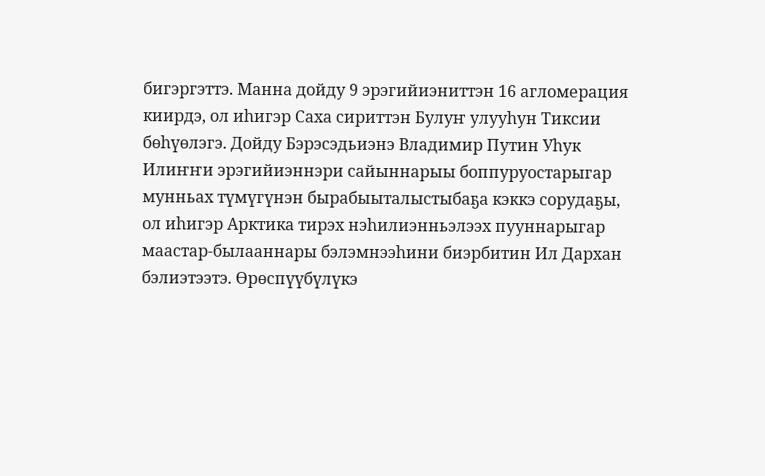бигэргэттэ. Манна дойду 9 эрэгийиэниттэн 16 агломерация киирдэ, ол иһигэр Саха сириттэн Булуҥ улууһун Тиксии бөһүөлэгэ. Дойду Бэрэсэдьиэнэ Владимир Путин Уһук Илиҥҥи эрэгийиэннэри сайыннарыы боппуруостарыгар мунньах түмүгүнэн бырабыыталыстыбаҕа кэккэ сорудаҕы, ол иһигэр Арктика тирэх нэһилиэнньэлээх пууннарыгар маастар-былааннары бэлэмнээһини биэрбитин Ил Дархан бэлиэтээтэ. Өрөспүүбүлүкэ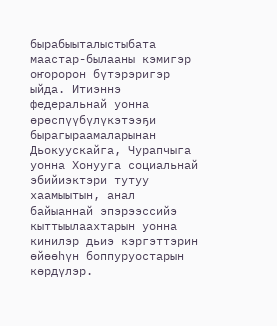бырабыыталыстыбата маастар-былааны кэмигэр оҥоророн бүтэрэригэр ыйда. Итиэннэ федеральнай уонна өрөспүүбүлүкэтээҕи бырагыраамаларынан Дьокуускайга, Чурапчыга уонна Хонууга социальнай эбийиэктэри тутуу хаамыытын, анал байыаннай эпэрээссийэ кыттыылаахтарын уонна кинилэр дьиэ кэргэттэрин өйөөһүн боппуруостарын көрдүлэр.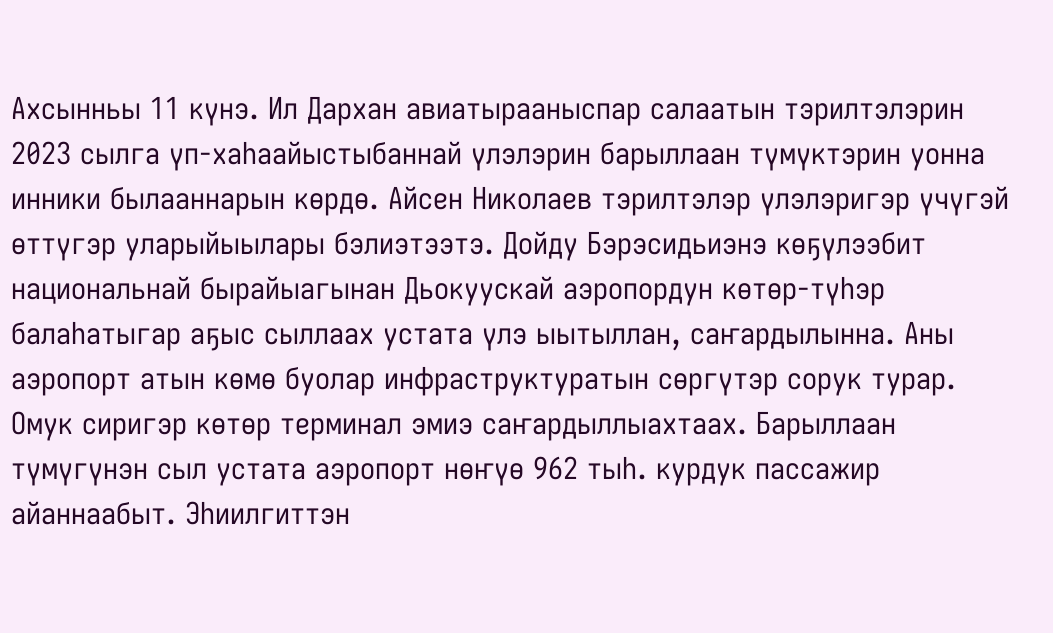Ахсынньы 11 күнэ. Ил Дархан авиатырааныспар салаатын тэрилтэлэрин 2023 сылга үп-хаһаайыстыбаннай үлэлэрин барыллаан түмүктэрин уонна инники былааннарын көрдө. Айсен Николаев тэрилтэлэр үлэлэригэр үчүгэй өттүгэр уларыйыылары бэлиэтээтэ. Дойду Бэрэсидьиэнэ көҕүлээбит национальнай бырайыагынан Дьокуускай аэропордун көтөр-түһэр балаһатыгар аҕыс сыллаах устата үлэ ыытыллан, саҥардылынна. Аны аэропорт атын көмө буолар инфраструктуратын сөргүтэр сорук турар. Омук сиригэр көтөр терминал эмиэ саҥардыллыахтаах. Барыллаан түмүгүнэн сыл устата аэропорт нөҥүө 962 тыһ. курдук пассажир айаннаабыт. Эһиилгиттэн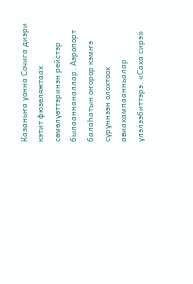Казаньҥа уонна Сочига диэри кэтит фюзеляжтаах сөмөлүөттэринэн рейстэр былааннаналлар. Аэропорт балаһатын оҥорор кэмҥэ сүрүннээн олохтоох авиахампаанньалар үлэлээбиттэрэ. «Саха сирэ»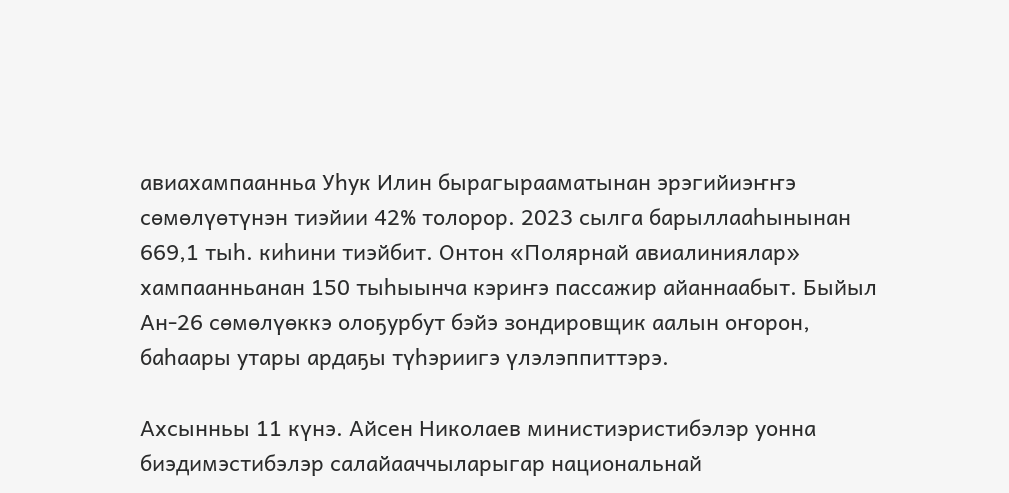авиахампаанньа Уһук Илин бырагырааматынан эрэгийиэҥҥэ сөмөлүөтүнэн тиэйии 42% толорор. 2023 сылга барыллааһынынан 669,1 тыһ. киһини тиэйбит. Онтон «Полярнай авиалиниялар» хампаанньанан 150 тыһыынча кэриҥэ пассажир айаннаабыт. Быйыл Ан-26 сөмөлүөккэ олоҕурбут бэйэ зондировщик аалын оҥорон, баһаары утары ардаҕы түһэриигэ үлэлэппиттэрэ.

Ахсынньы 11 күнэ. Айсен Николаев министиэристибэлэр уонна биэдимэстибэлэр салайааччыларыгар национальнай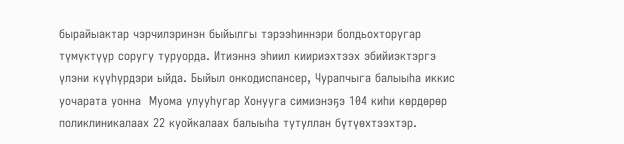бырайыактар чэрчилэринэн быйылгы тэрээһиннэри болдьохторугар түмүктүүр соругу туруорда. Итиэннэ эһиил киириэхтээх эбийиэктэргэ үлэни күүһүрдэри ыйда. Быйыл онкодиспансер, Чурапчыга балыыһа иккис уочарата уонна  Муома улууһугар Хонууга симиэнэҕэ 104 киһи көрдөрөр поликлиникалаах 22 куойкалаах балыыһа тутуллан бүтүөхтээхтэр.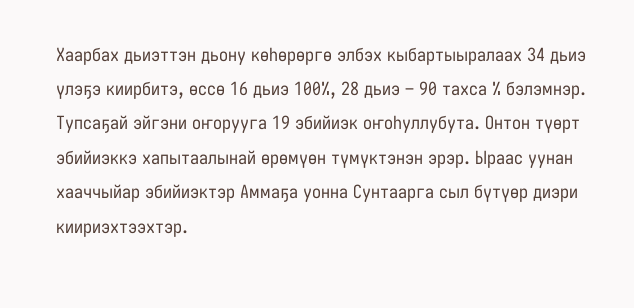Хаарбах дьиэттэн дьону көһөрөргө элбэх кыбартыыралаах 34 дьиэ үлэҕэ киирбитэ, өссө 16 дьиэ 100%, 28 дьиэ – 90 тахса % бэлэмнэр. Тупсаҕай эйгэни оҥорууга 19 эбийиэк оҥоһуллубута. Онтон түөрт эбийиэккэ хапытаалынай өрөмүөн түмүктэнэн эрэр. Ыраас уунан хааччыйар эбийиэктэр Аммаҕа уонна Сунтаарга сыл бүтүөр диэри киириэхтээхтэр.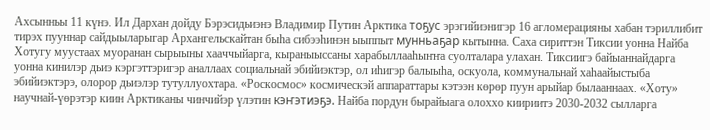Ахсынньы 11 күнэ. Ил Дархан дойду Бэрэсидьиэнэ Владимир Путин Арктика тоҕус эрэгийиэнигэр 16 агломерацияны хабан тэриллибит тирэх пууннар сайдыыларыгар Архангельскайтан быһа сибээһинэн ыыппыт мунньаҕар кытынна. Саха сириттэн Тиксии уонна Найба Хотугу муустаах муоранан сырыыны хааччыйарга, кыраныыссаны харабыллааһыҥҥа суолталара улахан. Тиксиигэ байыаннайдарга уонна кинилэр дьиэ кэргэттэригэр аналлаах социальнай эбийиэктэр, ол иһигэр балыыһа, оскуола, коммунальнай хаһаайыстыба эбийиэктэрэ, олорор дьиэлэр тутуллуохтара. «Роскосмос» космическэй аппараттары кэтээн көрөр пуун арыйар былааннаах. «Хоту» научнай-үөрэтэр киин Арктиканы чинчийэр үлэтин кэҥэтиэҕэ. Найба пордун бырайыага олоххо киириитэ 2030-2032 сылларга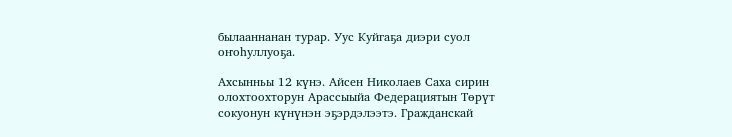былааннанан турар. Уус Куйгаҕа диэри суол оҥоһуллуоҕа.

Ахсынньы 12 күнэ. Айсен Николаев Саха сирин олохтоохторун Арассыыйа Федерациятын Төрүт сокуонун күнүнэн эҕэрдэлээтэ. Гражданскай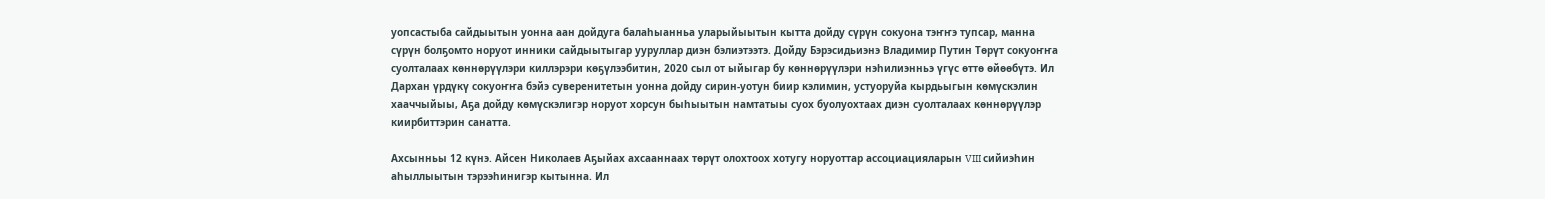уопсастыба сайдыытын уонна аан дойдуга балаһыанньа уларыйыытын кытта дойду сүрүн сокуона тэҥҥэ тупсар, манна сүрүн болҕомто норуот инники сайдыытыгар ууруллар диэн бэлиэтээтэ. Дойду Бэрэсидьиэнэ Владимир Путин Төрүт сокуоҥҥа суолталаах көннөрүүлэри киллэрэри көҕүлээбитин, 2020 сыл от ыйыгар бу көннөрүүлэри нэһилиэнньэ үгүс өттө өйөөбүтэ. Ил Дархан үрдүкү сокуоҥҥа бэйэ суверенитетын уонна дойду сирин-уотун биир кэлимин, устуоруйа кырдьыгын көмүскэлин хааччыйыы, Аҕа дойду көмүскэлигэр норуот хорсун быһыытын намтатыы суох буолуохтаах диэн суолталаах көннөрүүлэр киирбиттэрин санатта.

Ахсынньы 12 күнэ. Айсен Николаев Аҕыйах ахсааннаах төрүт олохтоох хотугу норуоттар ассоциацияларын VIII сийиэһин аһыллыытын тэрээһинигэр кытынна. Ил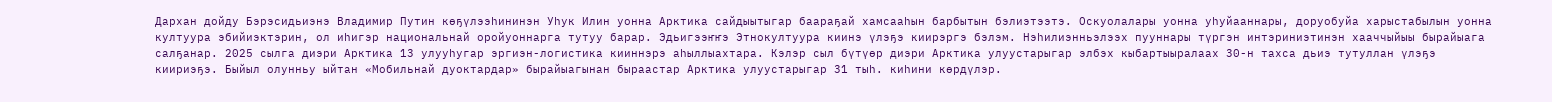Дархан дойду Бэрэсидьиэнэ Владимир Путин көҕүлээһининэн Уһук Илин уонна Арктика сайдыытыгар баараҕай хамсааһын барбытын бэлиэтээтэ. Оскуолалары уонна уһуйааннары, доруобуйа харыстабылын уонна култуура эбийиэктэрин, ол иһигэр национальнай оройуоннарга тутуу барар. Эдьигээҥҥэ Этнокултуура киинэ үлэҕэ киирэргэ бэлэм. Нэһилиэнньэлээх пууннары түргэн интэриниэтинэн хааччыйыы бырайыага салҕанар. 2025 сылга диэри Арктика 13 улууһугар эргиэн-логистика кииннэрэ аһыллыахтара. Кэлэр сыл бүтүөр диэри Арктика улуустарыгар элбэх кыбартыыралаах 30-н тахса дьиэ тутуллан үлэҕэ киириэҕэ. Быйыл олунньу ыйтан «Мобильнай дуоктардар» бырайыагынан быраастар Арктика улуустарыгар 31 тыһ. киһини көрдүлэр.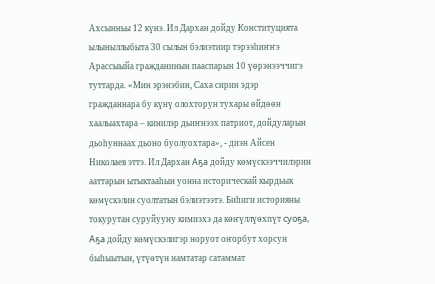Ахсынньы 12 күнэ. Ил Дархан дойду Конституцията ылыныллыбыта 30 сылын бэлиэтиир тэрээһиҥҥэ Арассыыйа гражданинын пааспарын 10 үөрэнээччигэ туттарда. «Мин эрэнэбин, Саха сирин эдэр гражданнара бу күнү олохторун тухары өйдөөн хаалыахтара – кинилэр дьиҥнээх патриот, дойдуларын дьоһуннаах дьоно буолуохтара», - диэн Айсен Николаев эттэ. Ил Дархан Аҕа дойду көмүскээччилэрин ааттарын ытыктааһын уонна историческай кырдьык көмүскэлин суолтатын бэлиэтээтэ. Биһиги историяны токурутан суруйууну кимиэхэ да көҥүллүөхпүт суоҕа, Аҕа дойду көмүскэлигэр норуот оҥорбут хорсун быһыытын, үтүөтүн намтатар сатаммат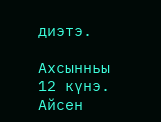диэтэ.

Ахсынньы 12 күнэ. Айсен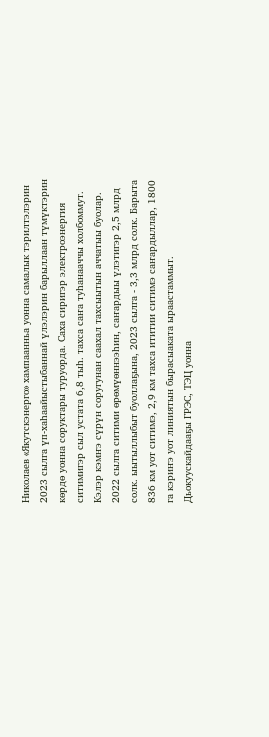Николаев «Якутскэнерго» хампаанньа уонна самалык тэрилтэлэрин 2023 сылга үп-хаһаайыстыбаннай үлэлэрин барыллаан түмүктэрин көрдө уонна соруктары туруорда. Саха сиригэр электроэнергия ситимигэр сыл устата 6,8 тыһ. тахса саҥа туһанааччы холбоммут. Кэлэр кэмҥэ сүрүн соругунан саахал тахсыытын аччатыы буолар. 2022 сылга ситими өрөмүөннээһин, саҥардыы үлэтигэр 2,5 млрд солк. ыытыллыбыт буоллаҕына, 2023 сылга - 3,3 млрд солк. Барыта 836 км уот ситимэ, 2,9 км тахса ититии ситимэ саҥардыллар, 1800 га кэриҥэ уот линиятын бырасыаката ыраастаммыт. Дьокуускайдааҕы ГРЭС, ТЭЦ уонна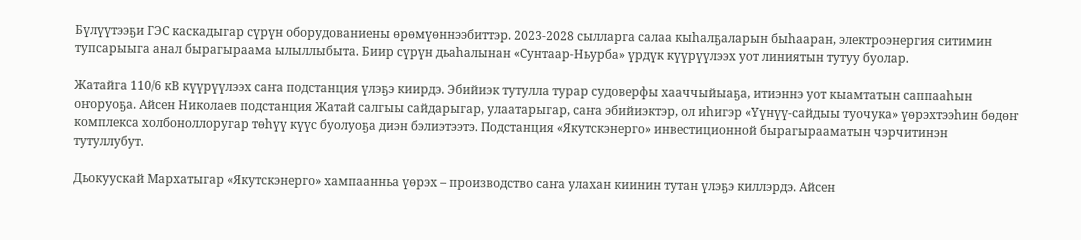Бүлүүтээҕи ГЭС каскадыгар сүрүн оборудованиены өрөмүөннээбиттэр. 2023-2028 сылларга салаа кыһалҕаларын быһааран, электроэнергия ситимин тупсарыыга анал бырагыраама ылыллыбыта. Биир сүрүн дьаһалынан «Сунтаар-Ньурба» үрдүк күүрүүлээх уот линиятын тутуу буолар.

Жатайга 110/6 кВ күүрүүлээх саҥа подстанция үлэҕэ киирдэ. Эбийиэк тутулла турар судоверфы хааччыйыаҕа, итиэннэ уот кыамтатын саппааһын оҥоруоҕа. Айсен Николаев подстанция Жатай салгыы сайдарыгар, улаатарыгар, саҥа эбийиэктэр, ол иһигэр «Үүнүү-сайдыы туочука» үөрэхтээһин бөдөҥ комплекса холбоноллоругар төһүү күүс буолуоҕа диэн бэлиэтээтэ. Подстанция «Якутскэнерго» инвестиционной бырагырааматын чэрчитинэн тутуллубут.

Дьокуускай Мархатыгар «Якутскэнерго» хампаанньа үөрэх – производство саҥа улахан киинин тутан үлэҕэ киллэрдэ. Айсен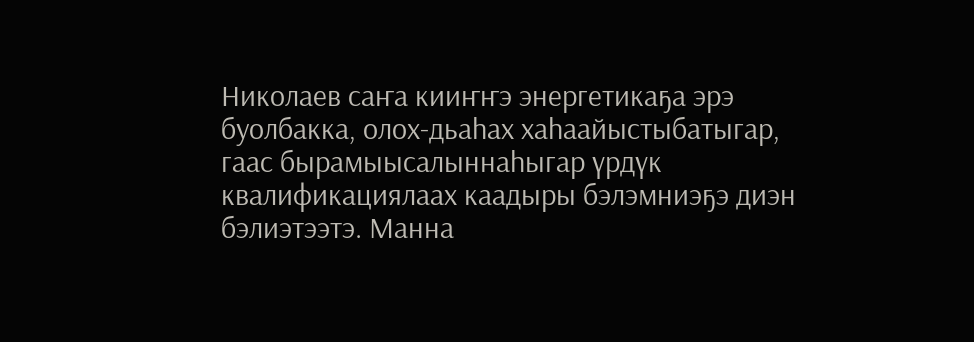Николаев саҥа кииҥҥэ энергетикаҕа эрэ буолбакка, олох-дьаһах хаһаайыстыбатыгар, гаас бырамыысалыннаһыгар үрдүк квалификациялаах каадыры бэлэмниэҕэ диэн бэлиэтээтэ. Манна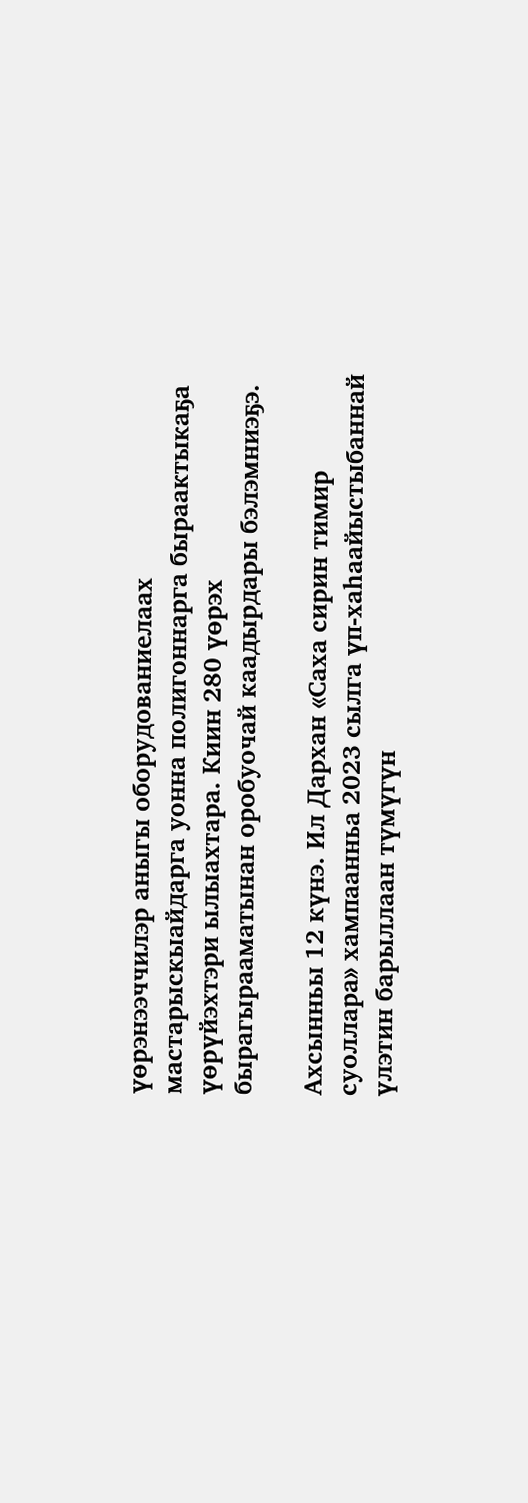үөрэнээччилэр аныгы оборудованиелаах мастарыскыайдарга уонна полигоннарга быраактыкаҕа үөрүйэхтэри ылыахтара. Киин 280 үөрэх бырагырааматынан оробуочай каадырдары бэлэмниэҕэ.

Ахсынньы 12 күнэ. Ил Дархан «Саха сирин тимир суоллара» хампаанньа 2023 сылга үп-хаһаайыстыбаннай үлэтин барыллаан түмүгүн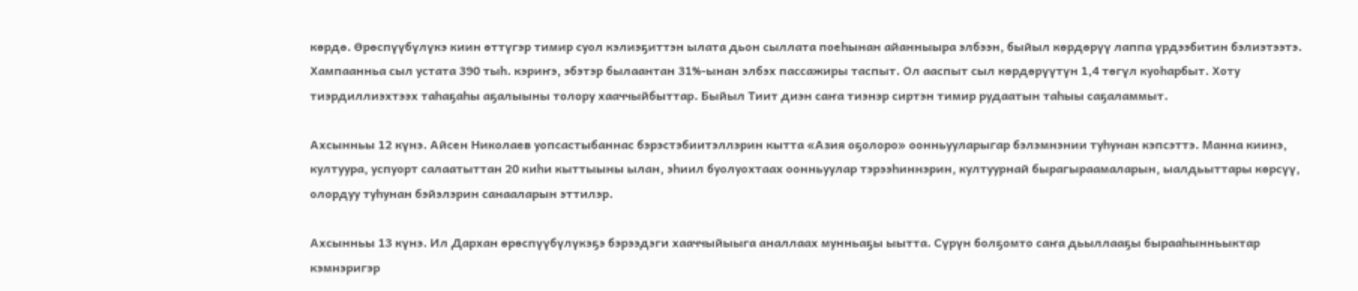көрдө. Өрөспүүбүлүкэ киин өттүгэр тимир суол кэлиэҕиттэн ылата дьон сыллата поеһынан айанныыра элбээн, быйыл көрдөрүү лаппа үрдээбитин бэлиэтээтэ. Хампаанньа сыл устата 390 тыһ. кэриҥэ, эбэтэр былаантан 31%-ынан элбэх пассажиры таспыт. Ол ааспыт сыл көрдөрүүтүн 1,4 төгүл куоһарбыт. Хоту тиэрдиллиэхтээх таһаҕаһы аҕалыыны толору хааччыйбыттар. Быйыл Тиит диэн саҥа тиэнэр сиртэн тимир рудаатын таһыы саҕаламмыт.

Ахсынньы 12 күнэ. Айсен Николаев уопсастыбаннас бэрэстэбиитэллэрин кытта «Азия оҕолоро» оонньууларыгар бэлэмнэнии туһунан кэпсэттэ. Манна киинэ, култуура, успуорт салаатыттан 20 киһи кыттыыны ылан, эһиил буолуохтаах оонньуулар тэрээһиннэрин, култуурнай бырагыраамаларын, ыалдьыттары көрсүү, олордуу туһунан бэйэлэрин санааларын эттилэр.

Ахсынньы 13 күнэ. Ил Дархан өрөспүүбүлүкэҕэ бэрээдэги хааччыйыыга аналлаах мунньаҕы ыытта. Сүрүн болҕомто саҥа дьыллааҕы бырааһынньыктар кэмнэригэр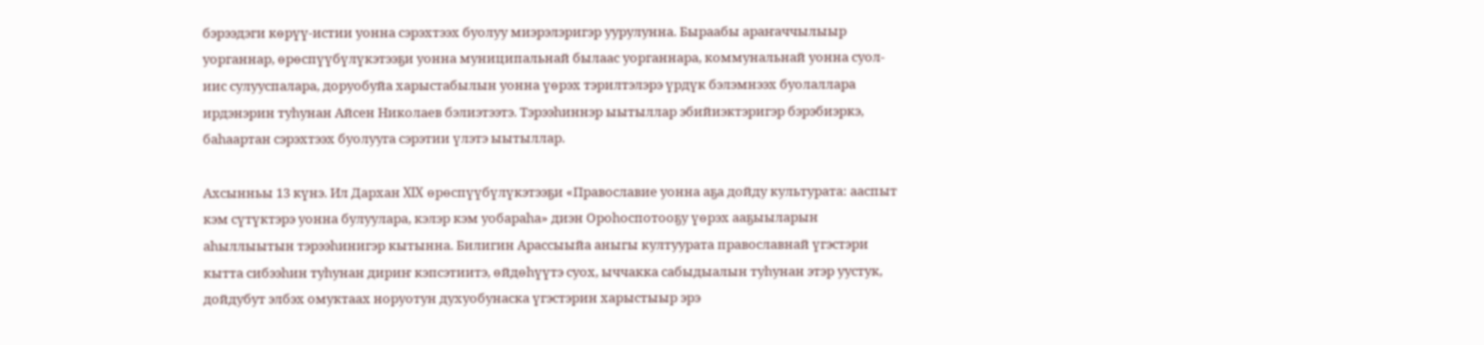бэрээдэги көрүү-истии уонна сэрэхтээх буолуу миэрэлэригэр уурулунна. Быраабы араҥаччылыыр уорганнар, өрөспүүбүлүкэтээҕи уонна муниципальнай былаас уорганнара, коммунальнай уонна суол-иис сулууспалара, доруобуйа харыстабылын уонна үөрэх тэрилтэлэрэ үрдүк бэлэмнээх буолаллара ирдэнэрин туһунан Айсен Николаев бэлиэтээтэ. Тэрээһиннэр ыытыллар эбийиэктэригэр бэрэбиэркэ, баһаартан сэрэхтээх буолууга сэрэтии үлэтэ ыытыллар.

Ахсынньы 13 күнэ. Ил Дархан XIX өрөспүүбүлүкэтээҕи «Православие уонна аҕа дойду культурата: ааспыт кэм сүтүктэрэ уонна булуулара, кэлэр кэм уобараһа» диэн Ороһоспотооҕу үөрэх ааҕыыларын аһыллыытын тэрээһинигэр кытынна. Билигин Арассыыйа аныгы култуурата православнай үгэстэри кытта сибээһин туһунан дириҥ кэпсэтиитэ, өйдөһүүтэ суох, ыччакка сабыдыалын туһунан этэр уустук, дойдубут элбэх омуктаах норуотун духуобунаска үгэстэрин харыстыыр эрэ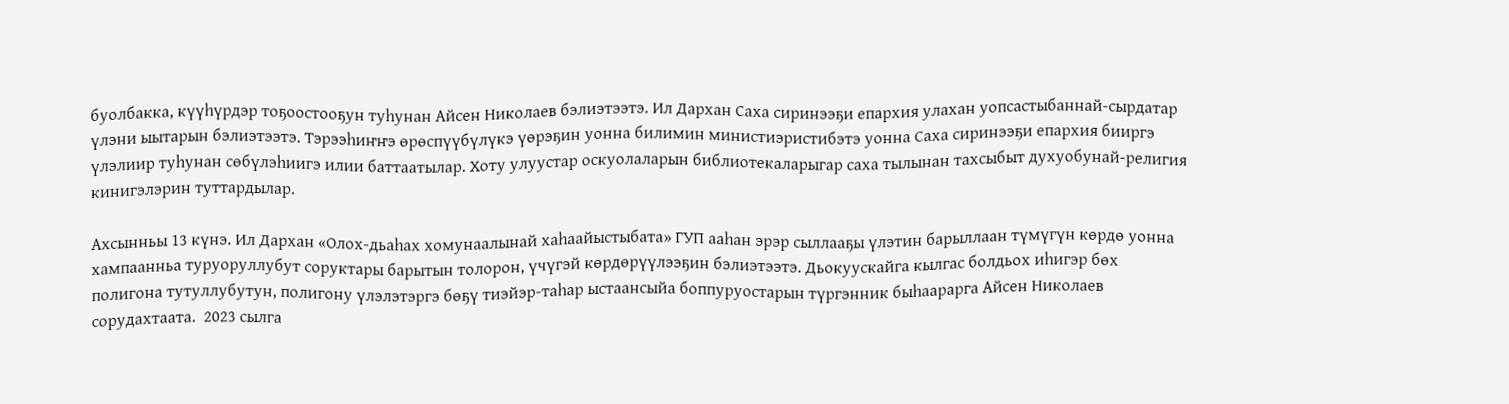буолбакка, күүһүрдэр тоҕоостооҕун туһунан Айсен Николаев бэлиэтээтэ. Ил Дархан Саха сиринээҕи епархия улахан уопсастыбаннай-сырдатар үлэни ыытарын бэлиэтээтэ. Тэрээһиҥҥэ өрөспүүбүлүкэ үөрэҕин уонна билимин министиэристибэтэ уонна Саха сиринээҕи епархия бииргэ үлэлиир туһунан сөбүлэһиигэ илии баттаатылар. Хоту улуустар оскуолаларын библиотекаларыгар саха тылынан тахсыбыт духуобунай-религия кинигэлэрин туттардылар.

Ахсынньы 13 күнэ. Ил Дархан «Олох-дьаһах хомунаалынай хаһаайыстыбата» ГУП ааһан эрэр сыллааҕы үлэтин барыллаан түмүгүн көрдө уонна хампаанньа туруоруллубут соруктары барытын толорон, үчүгэй көрдөрүүлээҕин бэлиэтээтэ. Дьокуускайга кылгас болдьох иһигэр бөх полигона тутуллубутун, полигону үлэлэтэргэ бөҕү тиэйэр-таһар ыстаансыйа боппуруостарын түргэнник быһаарарга Айсен Николаев сорудахтаата.  2023 сылга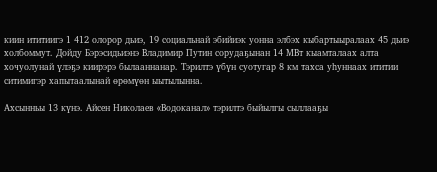киин ититиигэ 1 412 олорор дьиэ, 19 социальнай эбийиэк уонна элбэх кыбартыыралаах 45 дьиэ холбоммут. Дойду Бэрэсидьиэнэ Владимир Путин сорудаҕынан 14 МВт кыамталаах алта хочуолунай үлэҕэ киирэрэ былааннанар. Тэрилтэ үбүн суотугар 8 км тахса уһуннаах ититии ситимигэр хапытаалынай өрөмүөн ыытылынна.

Ахсынньы 13 күнэ. Айсен Николаев «Водоканал» тэрилтэ быйылгы сыллааҕы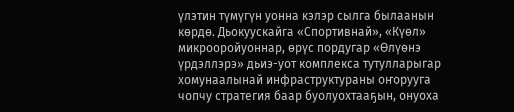үлэтин түмүгүн уонна кэлэр сылга былаанын көрдө. Дьокуускайга «Спортивнай», «Күөл» микрооройуоннар, өрүс пордугар «Өлүөнэ үрдэллэрэ» дьиэ-уот комплекса тутулларыгар хомунаалынай инфраструктураны оҥорууга чопчу стратегия баар буолуохтааҕын, онуоха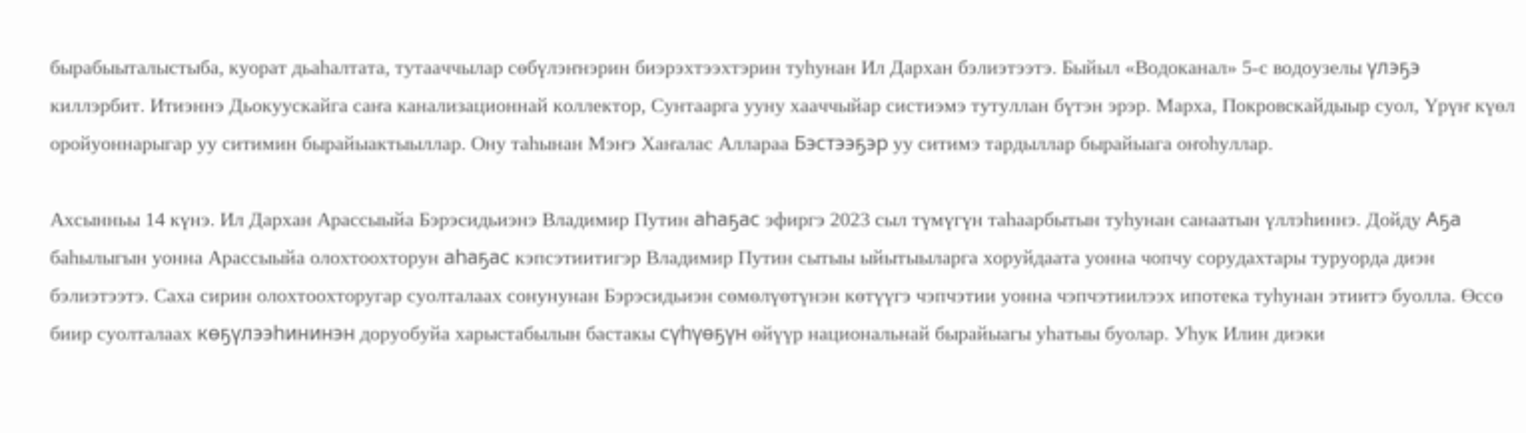бырабыыталыстыба, куорат дьаһалтата, тутааччылар сөбүлэҥнэрин биэрэхтээхтэрин туһунан Ил Дархан бэлиэтээтэ. Быйыл «Водоканал» 5-с водоузелы үлэҕэ киллэрбит. Итиэннэ Дьокуускайга саҥа канализационнай коллектор, Сунтаарга ууну хааччыйар систиэмэ тутуллан бүтэн эрэр. Марха, Покровскайдыыр суол, Үрүҥ күөл оройуоннарыгар уу ситимин бырайыактыыллар. Ону таһынан Мэҥэ Хаҥалас Аллараа Бэстээҕэр уу ситимэ тардыллар бырайыага оҥоһуллар.

Ахсынньы 14 күнэ. Ил Дархан Арассыыйа Бэрэсидьиэнэ Владимир Путин аһаҕас эфиргэ 2023 сыл түмүгүн таһаарбытын туһунан санаатын үллэһиннэ. Дойду Аҕа баһылыгын уонна Арассыыйа олохтоохторун аһаҕас кэпсэтиитигэр Владимир Путин сытыы ыйытыыларга хоруйдаата уонна чопчу сорудахтары туруорда диэн бэлиэтээтэ. Саха сирин олохтоохторугар суолталаах сонунунан Бэрэсидьиэн сөмөлүөтүнэн көтүүгэ чэпчэтии уонна чэпчэтиилээх ипотека туһунан этиитэ буолла. Өссө биир суолталаах көҕүлээһининэн доруобуйа харыстабылын бастакы сүһүөҕүн өйүүр национальнай бырайыагы уһатыы буолар. Уһук Илин диэки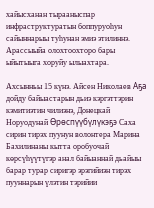хайысханан тырааныспар инфраструктуратын боппуруоһун сайыннарыы туһунан эмиэ этилиннэ. Арассыыйа олохтоохторо бары ыйытыыга хоруйу ылыахтара.

Ахсынньы 15 күнэ. Айсен Николаев Аҕа дойду байыастарын дьиэ кэргэттэрин кэмитиэтин чилиэнэ, Донецкай Норуодунай Өрөспүүбүлүкэҕэ Саха сирин тирэх пуунун волонтера Марина Бахилинаны кытта оробуочай көрсүһүүтүгэр анал байыаннай дьайыы барар турар сиригэр эрэгийиэн тирэх пууннарын үлэтин тэрийии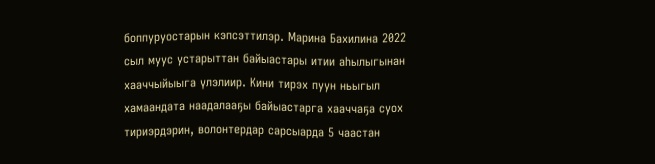боппуруостарын кэпсэттилэр. Марина Бахилина 2022 сыл муус устарыттан байыастары итии аһылыгынан хааччыйыыга үлэлиир. Кини тирэх пуун ньыгыл хамаандата наадалааҕы байыастарга хааччаҕа суох тириэрдэрин, волонтердар сарсыарда 5 чаастан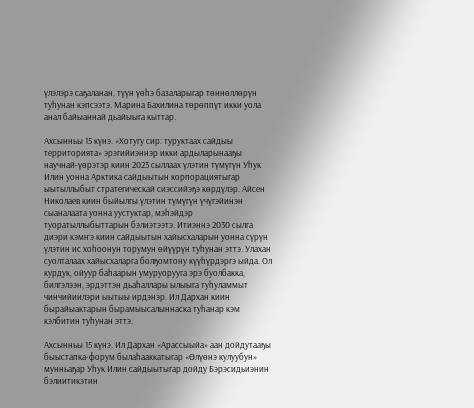үлэлэрэ саҕаланан, түүн үөһэ базаларыгар төннөллөрүн туһунан кэпсээтэ. Марина Бахилина төрөппүт икки уола анал байыаннай дьайыыга кыттар.

Ахсынньы 15 күнэ. «Хотугу сир: туруктаах сайдыы территорията» эрэгийиэннэр икки ардыларынааҕы научнай-үөрэтэр киин 2023 сыллаах үлэтин түмүгүн Уһук Илин уонна Арктика сайдыытын корпорациятыгар ыытыллыбыт стратегическай сиэссийэҕэ көрдүлэр. Айсен Николаев киин быйылгы үлэтин түмүгүн үчүгэйинэн сыаналаата уонна уустуктар, мэһэйдэр туоратыллыбыттарын бэлиэтээтэ. Итиэннэ 2030 сылга диэри кэмҥэ киин сайдыытын хайысхаларын уонна сүрүн үлэтин ис хоһоонун торумун өйүүрүн туһунан эттэ. Улахан суолталаах хайысхаларга болҕомтону күүһүрдэргэ ыйда. Ол курдук, ойуур баһаарын умуруорууга эрэ буолбакка, билгэлээн, эрдэттэн дьаһаллары ылыыга туһуламмыт чинчийиилэри ыытыы ирдэнэр. Ил Дархан киин бырайыактарын бырамыысалыннаска туһанар кэм кэлбитин туһунан эттэ.

Ахсынньы 15 күнэ. Ил Дархан «Арассыыйа» аан дойдутааҕы быыстапка-форум былаһааккатыгар «Өлүөнэ кулуубун» мунньаҕар Уһук Илин сайдыытыгар дойду Бэрэсидьиэнин бэлиитикэтин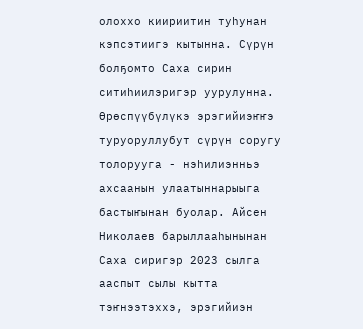олоххо киириитин туһунан кэпсэтиигэ кытынна. Сүрүн болҕомто Саха сирин ситиһиилэригэр уурулунна. Өрөспүүбүлүкэ эрэгийиэҥҥэ туруоруллубут сүрүн соругу толорууга - нэһилиэнньэ ахсаанын улаатыннарыыга бастыҥынан буолар. Айсен Николаев барыллааһынынан Саха сиригэр 2023 сылга ааспыт сылы кытта тэҥнээтэххэ, эрэгийиэн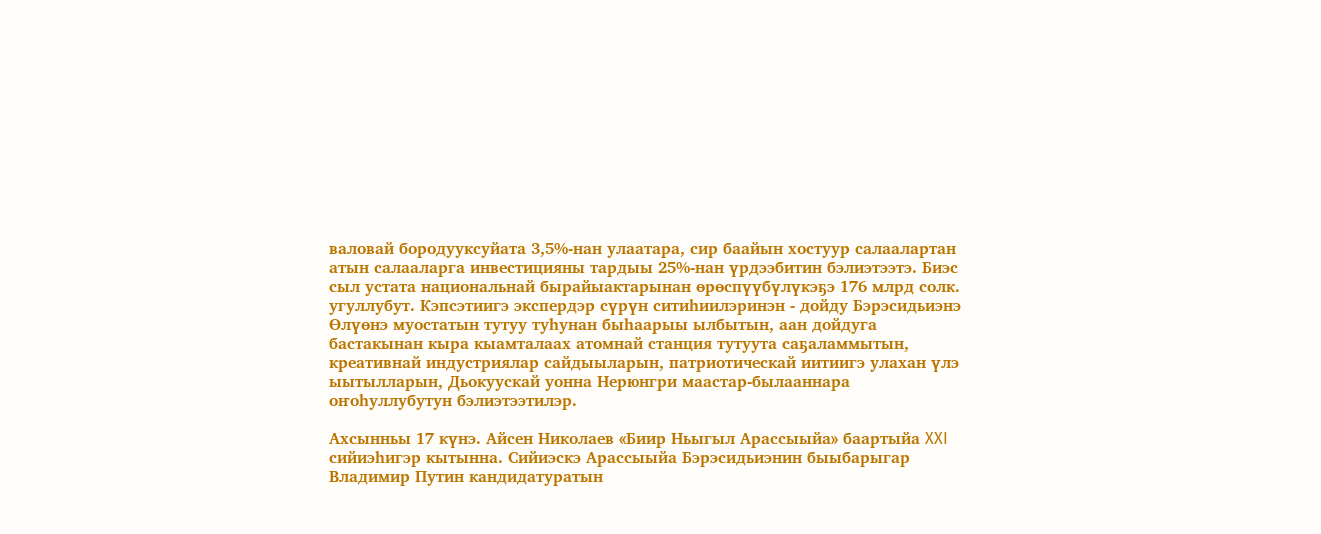валовай бородууксуйата 3,5%-нан улаатара, сир баайын хостуур салаалартан атын салааларга инвестицияны тардыы 25%-нан үрдээбитин бэлиэтээтэ. Биэс сыл устата национальнай бырайыактарынан өрөспүүбүлүкэҕэ 176 млрд солк. угуллубут. Кэпсэтиигэ экспердэр сүрүн ситиһиилэринэн - дойду Бэрэсидьиэнэ Өлүөнэ муостатын тутуу туһунан быһаарыы ылбытын, аан дойдуга бастакынан кыра кыамталаах атомнай станция тутуута саҕаламмытын, креативнай индустриялар сайдыыларын, патриотическай иитиигэ улахан үлэ ыытылларын, Дьокуускай уонна Нерюнгри маастар-былааннара оҥоһуллубутун бэлиэтээтилэр.

Ахсынньы 17 күнэ. Айсен Николаев «Биир Ньыгыл Арассыыйа» баартыйа XXI сийиэһигэр кытынна. Сийиэскэ Арассыыйа Бэрэсидьиэнин быыбарыгар Владимир Путин кандидатуратын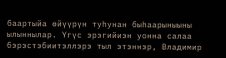баартыйа өйүүрүн туһунан быһаарыныыны ылыннылар. Үгүс эрэгийиэн уонна салаа бэрэстэбиитэллэрэ тыл этэннэр, Владимир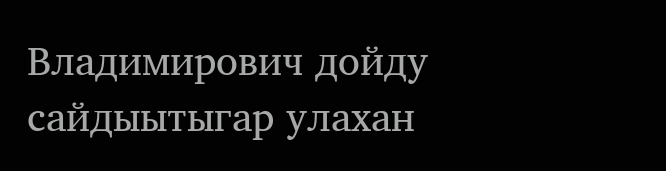Владимирович дойду сайдыытыгар улахан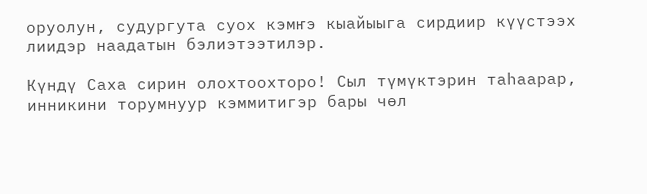оруолун, судургута суох кэмҥэ кыайыыга сирдиир күүстээх лиидэр наадатын бэлиэтээтилэр.

Күндү Саха сирин олохтоохторо! Сыл түмүктэрин таһаарар, инникини торумнуур кэммитигэр бары чөл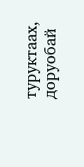туруктаах, доруобай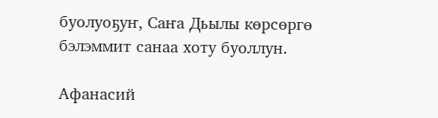буолуоҕуҥ, Саҥа Дьылы көрсөргө бэлэммит санаа хоту буоллун.

Афанасий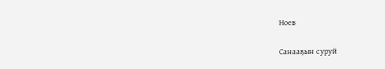Ноев

Санааҕын суруй